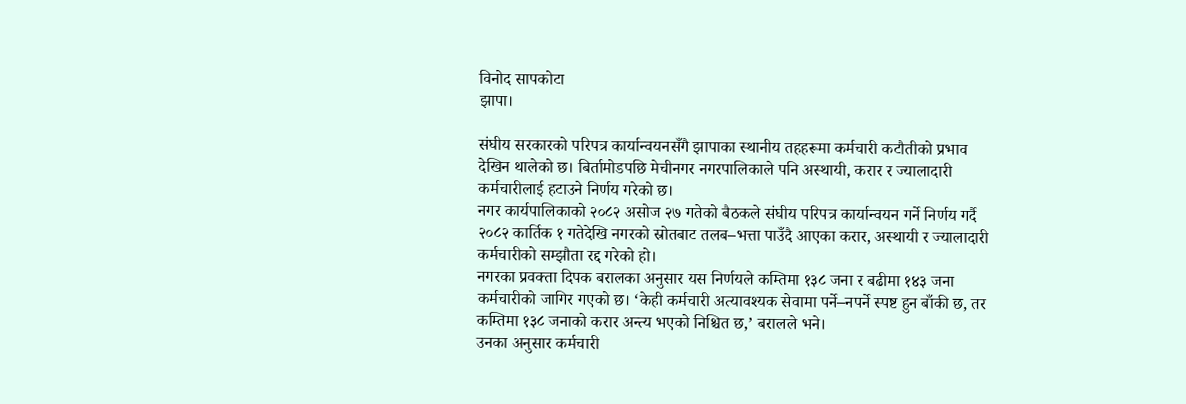विनोद सापकोटा
झापा।

संघीय सरकारको परिपत्र कार्यान्वयनसँगै झापाका स्थानीय तहहरूमा कर्मचारी कटौतीको प्रभाव देखिन थालेको छ। बिर्तामोडपछि मेचीनगर नगरपालिकाले पनि अस्थायी, करार र ज्यालादारी कर्मचारीलाई हटाउने निर्णय गरेको छ।
नगर कार्यपालिकाको २०८२ असोज २७ गतेको बैठकले संघीय परिपत्र कार्यान्वयन गर्ने निर्णय गर्दै २०८२ कार्तिक १ गतेदेखि नगरको स्रोतबाट तलब–भत्ता पाउँदै आएका करार, अस्थायी र ज्यालादारी कर्मचारीको सम्झौता रद्द गरेको हो।
नगरका प्रवक्ता दिपक बरालका अनुसार यस निर्णयले कम्तिमा १३८ जना र बढीमा १४३ जना कर्मचारीको जागिर गएको छ। ‘केही कर्मचारी अत्यावश्यक सेवामा पर्ने–नपर्ने स्पष्ट हुन बाँकी छ, तर कम्तिमा १३८ जनाको करार अन्त्य भएको निश्चित छ,’ बरालले भने।
उनका अनुसार कर्मचारी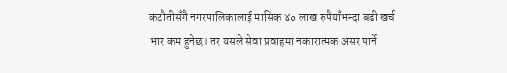कटौतीसँगै नगरपालिकालाई मासिक ४० लाख रुपैयाँभन्दा बढी खर्च भार कम हुनेछ। तर यसले सेवा प्रवाहमा नकारात्मक असर पार्ने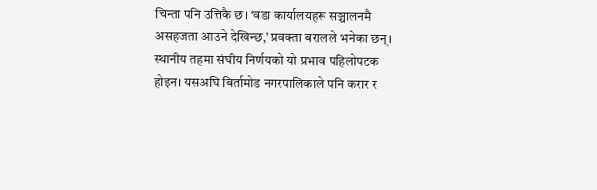चिन्ता पनि उत्तिकै छ। ‘वडा कार्यालयहरू सञ्चालनमै असहजता आउने देखिन्छ,’ प्रवक्ता बरालले भनेका छन्।
स्थानीय तहमा संघीय निर्णयको यो प्रभाव पहिलोपटक होइन। यसअघि बिर्तामोड नगरपालिकाले पनि करार र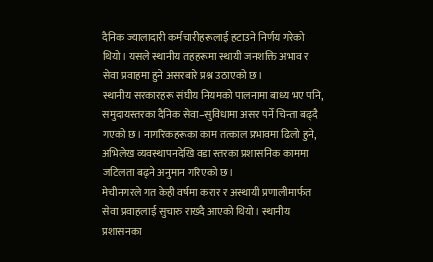दैनिक ज्यालादारी कर्मचारीहरूलाई हटाउने निर्णय गरेको थियो। यसले स्थानीय तहहरूमा स्थायी जनशक्ति अभाव र सेवा प्रवाहमा हुने असरबारे प्रश्न उठाएको छ।
स्थानीय सरकारहरू संघीय नियमको पालनामा बाध्य भए पनि, समुदायस्तरका दैनिक सेवा–सुविधामा असर पर्ने चिन्ता बढ्दै गएको छ। नागरिकहरूका काम तत्काल प्रभावमा ढिलो हुने, अभिलेख व्यवस्थापनदेखि वडा स्तरका प्रशासनिक काममा जटिलता बढ्ने अनुमान गरिएको छ।
मेचीनगरले गत केही वर्षमा करार र अस्थायी प्रणालीमार्फत सेवा प्रवाहलाई सुचारु राख्दै आएको थियो। स्थानीय प्रशासनका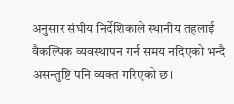अनुसार संघीय निर्देशिकाले स्थानीय तहलाई वैकल्पिक व्यवस्थापन गर्न समय नदिएको भन्दै असन्तुष्टि पनि व्यक्त गरिएको छ।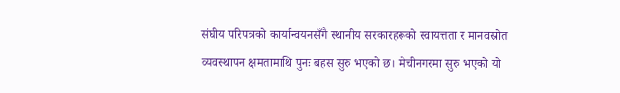संघीय परिपत्रको कार्यान्वयनसँगै स्थानीय सरकारहरूको स्वायत्तता र मानवस्रोत व्यवस्थापन क्षमतामाथि पुनः बहस सुरु भएको छ। मेचीनगरमा सुरु भएको यो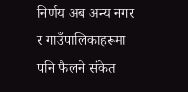निर्णय अब अन्य नगर र गाउँपालिकाहरूमा पनि फैलने संकेत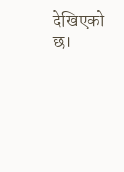देखिएको छ।